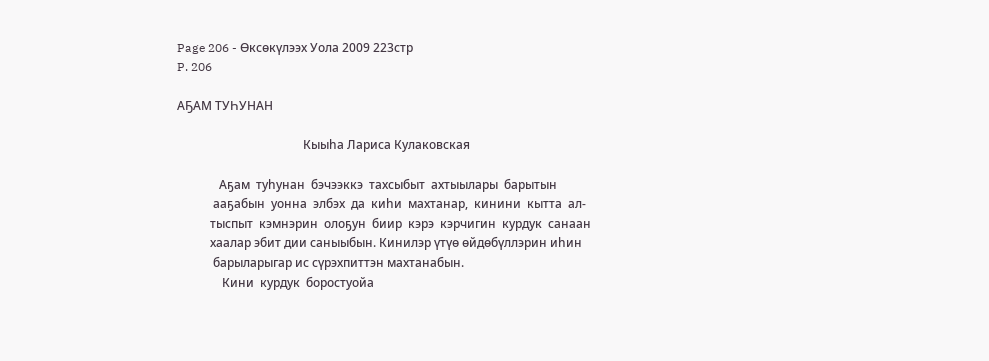Page 206 - Өксөкүлээх Уола 2009 223стр
P. 206

АҔАМ ТУҺУНАН

                                          Кыыһа Лариса Кулаковская

              Аҕам  туһунан  бэчээккэ  тахсыбыт  ахтыылары  барытын
            ааҕабын  уонна  элбэх  да  киһи  махтанар,  кинини  кытта  ал-
           тыспыт  кэмнэрин  олоҕун  биир  кэрэ  кэрчигин  курдук  санаан
           хаалар эбит дии саныыбын. Кинилэр үтүө өйдөбүллэрин иһин
            барыларыгар ис сүрэхпиттэн махтанабын.
               Кини  курдук  боростуойа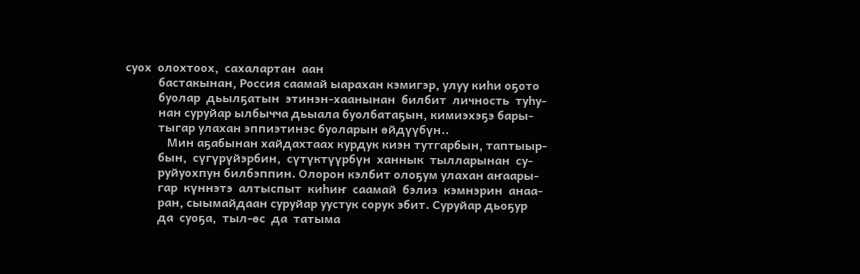суох  олохтоох,  сахалартан  аан
           бастакынан, Россия саамай ыарахан кэмигэр, улуу киһи оҕото
           буолар  дьылҕатын  этинэн-хаанынан  билбит  личность  туһу-
           нан суруйар ылбычча дьыала буолбатаҕын, кимиэхэҕэ бары-
           тыгар улахан эппиэтинэс буоларын өйдүүбүн..
              Мин аҕабынан хайдахтаах курдук киэн тутгарбын, таптыыр-
           бын,  сүгүрүйэрбин,  сүтүктүүрбүн  ханнык  тылларынан  су-
           руйуохпун билбэппин. Олорон кэлбит олоҕум улахан аҥаары-
           гар  күннэтэ  алтыспыт  киһиҥ  саамай  бэлиэ  кэмнэрин  анаа-
           ран, сыымайдаан суруйар уустук сорук эбит. Суруйар дьоҕур
           да  суоҕа,  тыл-өс  да  татыма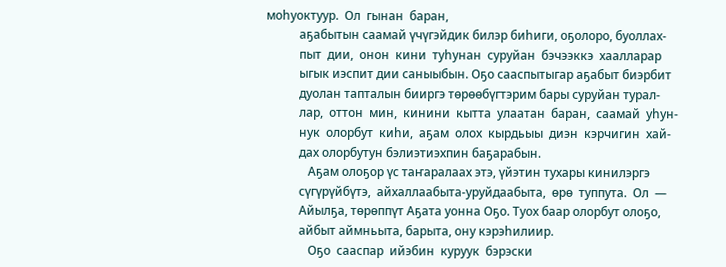моһуоктуур.  Ол  гынан  баран,
           аҕабытын саамай үчүгэйдик билэр биһиги, оҕолоро, буоллах-
           пыт  дии,  онон  кини  туһунан  суруйан  бэчээккэ  хаалларар
           ыгык иэспит дии саныыбын. Оҕо сааспытыгар аҕабыт биэрбит
           дуолан тапталын бииргэ төрөөбүгтэрим бары суруйан турал-
           лар,  оттон  мин,  кинини  кытта  улаатан  баран,  саамай  уһун-
           нук  олорбут  киһи,  аҕам  олох  кырдьыы  диэн  кэрчигин  хай-
           дах олорбутун бэлиэтиэхпин баҕарабын.
              Аҕам олоҕор үс таҥаралаах этэ, үйэтин тухары кинилэргэ
           сүгүрүйбүтэ,  айхаллаабыта-уруйдаабыта,  өрө  туппута.  Ол  —
           Айылҕа, төрөппүт Аҕата уонна Оҕо. Туох баар олорбут олоҕо,
           айбыт аймньыта, барыта, ону кэрэһилиир.
              Оҕо  сааспар  ийэбин  куруук  бэрэски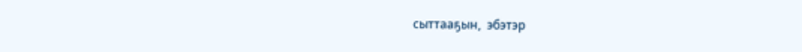сыттааҕын,  эбэтэр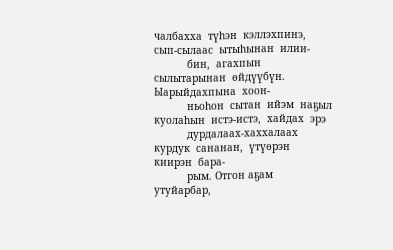чалбахха  түһэн  кэллэхпинэ,  сып-сылаас  ытыһынан  илии-
           бин,  агахпын  сылытарынан  өйдүүбүн.  Ыарыйдахпына  хоон-
           ньоһон  сытан  ийэм  наҕыл  куолаһын  истэ-истэ,  хайдах  эрэ
           дурдалаах-хаххалаах  курдук  сананан,  үтүөрэн  киирэн  бара-
           рым. Отгон аҕам утуйарбар,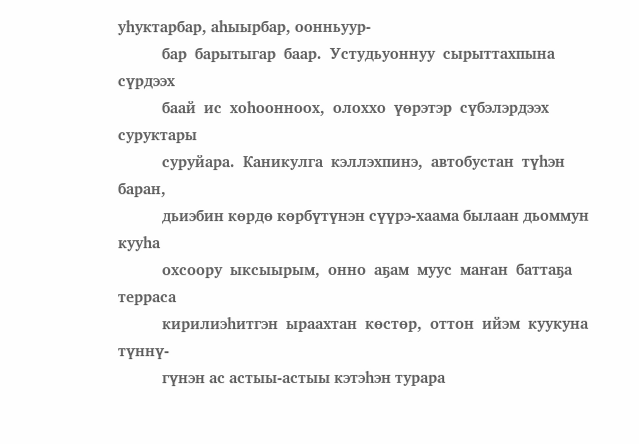уһуктарбар, аһыырбар, оонньуур-
           бар  барытыгар  баар.  Устудьуоннуу  сырыттахпына  сүрдээх
           баай  ис  хоһоонноох,  олоххо  үөрэтэр  сүбэлэрдээх  суруктары
           суруйара.  Каникулга  кэллэхпинэ,  автобустан  түһэн  баран,
           дьиэбин көрдө көрбүтүнэн сүүрэ-хаама былаан дьоммун кууһа
           охсоору  ыксыырым,  онно  аҕам  муус  маҥан  баттаҕа  терраса
           кирилиэһитгэн  ыраахтан  көстөр,  оттон  ийэм  куукуна  түннү-
           гүнэн ас астыы-астыы кэтэһэн турара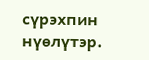сүрэхпин нүөлүтэр.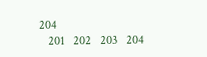204
   201   202   203   204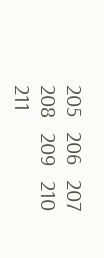205   206   207   208   209   210   211